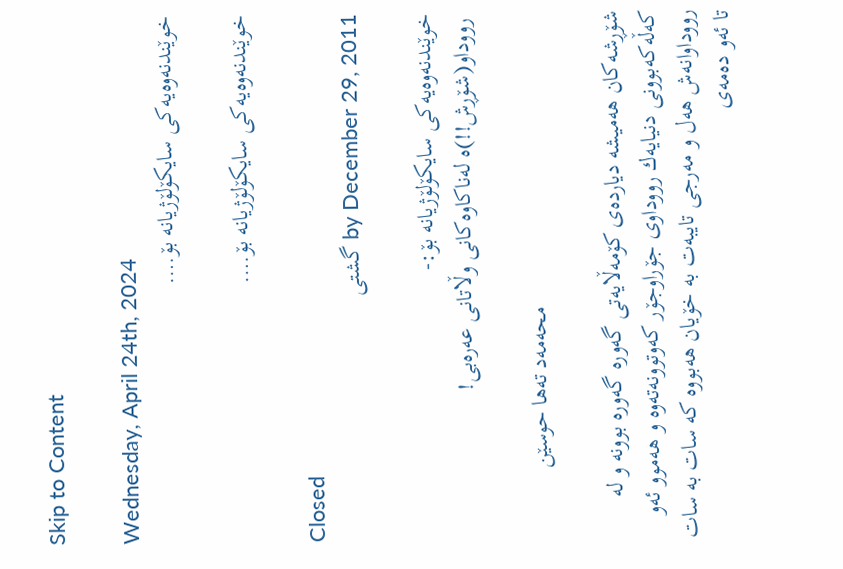Skip to Content

Wednesday, April 24th, 2024
خوێندنه‌وه‌یه‌كی سایكۆلۆژیانه‌ بۆ….

خوێندنه‌وه‌یه‌كی سایكۆلۆژیانه‌ بۆ….

Closed
by December 29, 2011 گشتی

خوێندنه‌وه‌یه‌كی سایكۆلۆژیانه‌ بۆ:-
 رووداو(شۆڕش!!)ه‌ له‌ناكاوه‌كانی وڵاتانی عه‌ره‌بی!

                                                  محه‌مه‌د ته‌ها حوسێن

شۆڕشه‌كان هه‌میشه‌ دیارده‌ی كۆمه‌ڵایه‌تی گه‌وره‌ گه‌وره‌ بوونه‌ و له‌ كه‌ڵه‌كه‌بوونی دنیایه‌ك رووداوی جۆراوجۆر كه‌وتوونه‌ته‌وه‌ و هه‌موو ئه‌و رووداوانه‌ش هه‌ل و مه‌رجی تایبه‌ت به‌ خۆیان هه‌بووه‌ كه‌ سات به‌ سات تا ئه‌و ده‌مه‌ی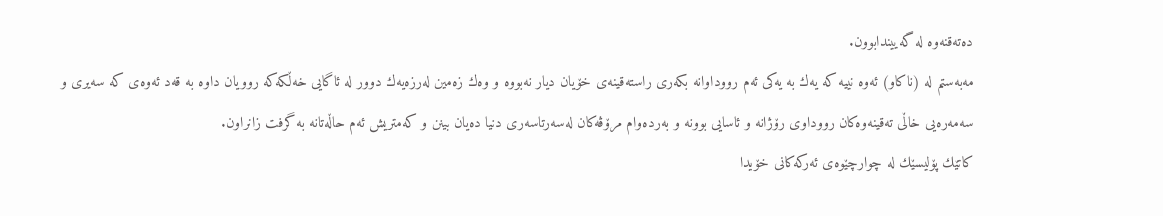ده‌ته‌قنه‌وه‌ له‌ گه‌ییندابوون.
مه‌به‌ستم له‌ (ناكاو) ئه‌وه‌ نییه‌ كه‌ یه‌ك به‌ یه‌كی ئه‌م رووداوانه‌ بكه‌ری راسته‌قینه‌ی خۆیان دیار نه‌بووه‌ و وه‌ك زه‌مین له‌رزه‌یه‌ك دوور له‌ ئاگایی خه‌ڵكه‌كه‌ روویان داوه‌ به‌ قه‌د ئه‌وه‌ی كه‌ سه‌یری و سه‌مه‌ره‌یی خاڵی ته‌قینه‌وه‌كان رووداوی رۆژانه‌ و ئاسایی بوونه‌ و به‌رده‌وام مرۆڤه‌كان له‌سه‌رتاسه‌ری دنیا ده‌یان بینن و كه‌متریش ئه‌م حاڵه‌تانه‌ به‌ گرفت زانراون.
كاتێك پۆلیسێك له‌ چوارچێوه‌ی ئه‌ركه‌كانی خۆیدا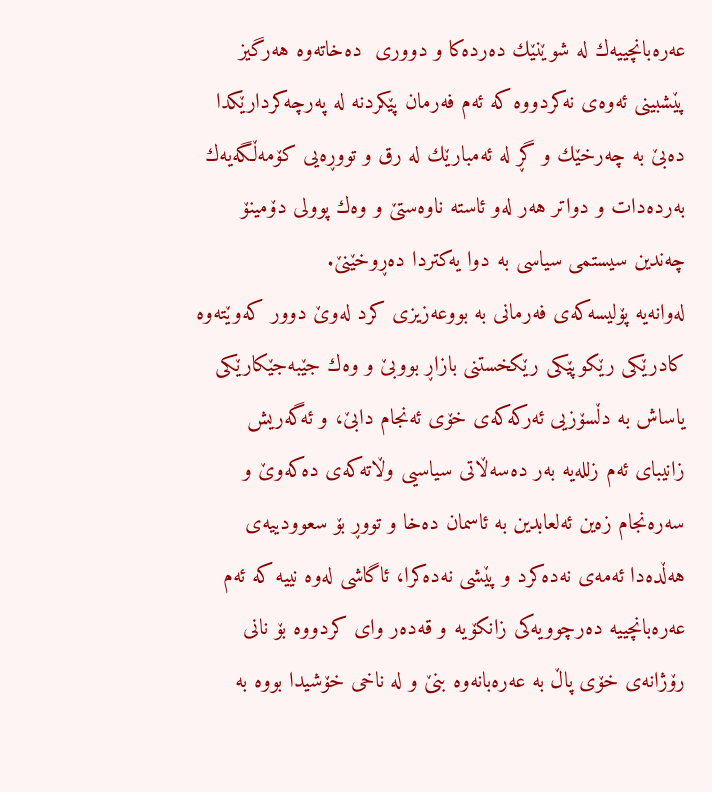عه‌ره‌بانچییه‌ك له‌ شوێنێك ده‌رده‌كا و دووری  ده‌خاته‌وه‌ هه‌رگیز پێشبینی ئه‌وه‌ی نه‌كردووه‌ كه‌ ئه‌م فه‌رمان پێكردنه‌ له‌ په‌رچه‌كردارێكدا ده‌بێ‌ به‌ چه‌رخێك و گڕ له‌ ئه‌مبارێك له‌ رق و تووڕه‌یی كۆمه‌ڵگه‌یه‌ك به‌رده‌دات و دواتر هه‌ر له‌و ئاسته‌ ناوه‌ستێ‌ و وه‌ك پوولی دۆمینۆ چه‌ندین سیستمی سیاسی به‌ دوا یه‌كتردا ده‌ڕوخێنێ‌.
له‌وانه‌یه‌ پۆلیسه‌كه‌ی فه‌رمانی به‌ بووعه‌زیزی كرد له‌وێ‌ دوور كه‌وێته‌وه‌ كادرێكی رێكوپێكی رێكخستنی بازاڕ بووبێ‌ و وه‌ك جێبه‌جێكارێكی یاساش به‌ دڵسۆزیی ئه‌ركه‌كه‌ی خۆی ئه‌نجام دابێ‌، و ئه‌گه‌ریش زانیبای ئه‌م زلله‌یه‌ به‌ر ده‌سه‌ڵاتی سیاسیی وڵاته‌كه‌ی ده‌كه‌وێ‌ و سه‌ره‌نجام زه‌ین ئه‌لعابدین به‌ ئاسمان ده‌خا و تووڕ بۆ سعوودییه‌ی هه‌ڵده‌دا ئه‌مه‌ی نه‌ده‌كرد و پێشی نه‌ده‌كرا، ئاگاشی له‌وه‌ نییه‌ كه‌ ئه‌م عه‌ره‌بانچییه‌ ده‌رچوویه‌كی زانكۆیه‌ و قه‌ده‌ر وای كردووه‌ بۆ نانی رۆژانه‌ی خۆی پاڵ به‌ عه‌ره‌بانه‌وه‌ بنێ‌ و له‌ ناخی خۆشیدا بووه‌ به‌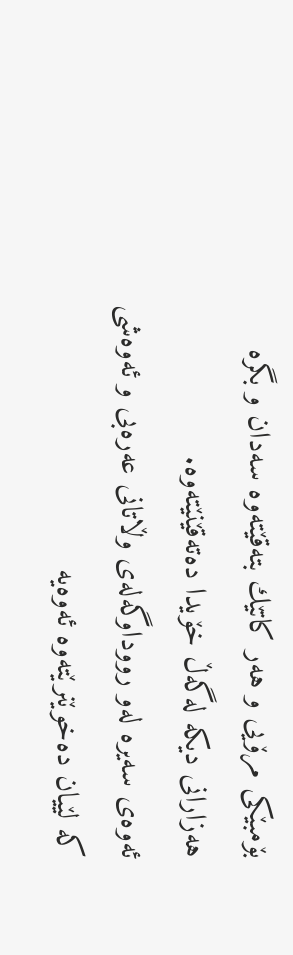بۆمبێكی مرۆیی و هه‌ر كاتێك بته‌قێته‌وه‌ سه‌دان و بگره‌ هه‌زارانی دیكه‌ له‌گه‌ڵ خۆیدا ده‌ته‌قێنێته‌وه‌.
ئه‌وه‌ی سه‌یره‌ له‌و رووداوگه‌له‌ی وڵاتانی عه‌ره‌بی و ئه‌وه‌شی كه‌ لێیان ده‌خوێنرێته‌وه‌ ئه‌وه‌یه‌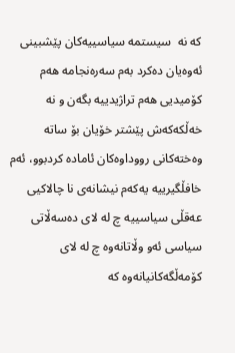كه‌ نه‌  سیستمه‌ سیاسییه‌كان پێشبینی ئه‌وه‌یان ده‌كرد به‌م سه‌ره‌نجامه‌ هه‌م كۆمیدیی هه‌م تراژیدییه‌ بگه‌ن و نه‌ خه‌ڵكه‌كه‌ش پێشتر خۆیان بۆ ساته‌ وه‌خته‌كانی رووداوه‌كان ئاماده‌ كردبوو، ئه‌م خافڵگیرییه‌ یه‌كه‌م نیشانه‌ی نا چالاكیی عه‌قڵی سیاسییه‌ چ له‌ لای ده‌سه‌ڵاتی سیاسی ئه‌و وڵاتانه‌وه‌ چ له‌ لای كۆمه‌ڵگه‌كانیانه‌وه‌ كه‌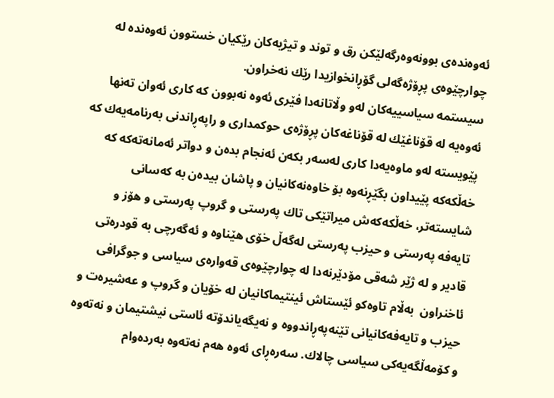ئه‌وه‌نده‌ی بوونه‌وه‌رگه‌لێكن رق و توند و تیژیه‌كان رێكیان خستوون ئه‌وه‌نده‌ له‌ چوارچێوه‌ی پڕۆژه‌گه‌لی گۆڕانخوازیدا رێك نه‌خراون.
سیستمه‌ سیاسییه‌كان له‌و وڵاتانه‌دا فێری ئه‌وه‌ نه‌بوون كه‌ كاری ئه‌وان ته‌نها ئه‌وه‌یه‌ له‌ قۆناغێك له‌ قۆناغه‌كان پڕۆژه‌ی حوكمداری و راپه‌ڕاندنی به‌رنامه‌یه‌ك كه‌ پێویسته‌ له‌و ماوه‌یه‌دا كاری له‌سه‌ر بكه‌ن ئه‌نجام بده‌ن و دواتر ئه‌مانه‌ته‌كه‌ كه‌ خه‌ڵكه‌كه‌ پێیداون بگێڕنه‌وه‌ بۆ خاوه‌نه‌كانیان و پاشان بیده‌ن به‌ كه‌سانی شایسته‌تر، خه‌ڵكه‌كه‌ش میراتێكی تاك په‌رستی و گروپ په‌رستی و هۆز و تایه‌فه‌ په‌رستی و حیزب په‌رستی له‌گه‌ڵ خۆی هێناوه‌ و ئه‌گه‌رچی به‌ قودره‌تی قادیر و له‌ ژێر شه‌قی مۆدێرنه‌دا له‌ چوارچێوه‌ی قه‌واره‌ی سیاسی و جوگرافی ئاخنراون  به‌ڵام تاوه‌كو ئێستاش ئینتیماكانیان له‌ خۆیان و گروپ و عه‌شیره‌ت و حیزب و تایه‌فه‌كانیانی تێنه‌په‌ڕاندووه‌ و نه‌یگه‌یاندۆته‌ ئاستی نیشتیمان و نه‌ته‌وه‌ و كۆمه‌ڵگه‌یه‌كی سیاسی چالاك. سه‌ره‌ڕای ئه‌وه‌ هه‌م نه‌ته‌وه‌ به‌رده‌وام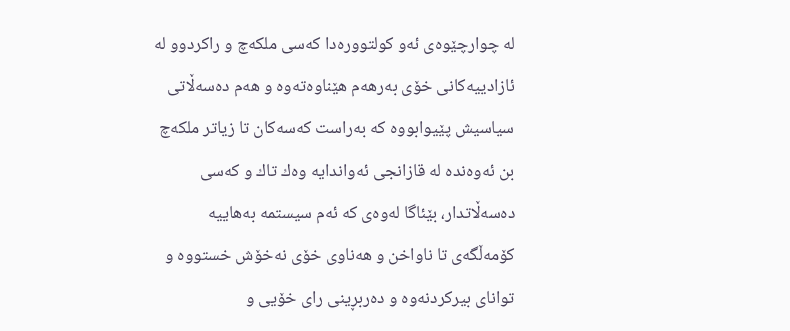له‌ چوارچێوه‌ی ئه‌و كولتووره‌دا كه‌سی ملكه‌چ و راكردوو له‌ ئازادییه‌كانی خۆی به‌رهه‌م هێناوه‌ته‌وه‌ و هه‌م ده‌سه‌ڵاتی سیاسیش پێیوابووه‌ كه‌ به‌راست كه‌سه‌كان تا زیاتر ملكه‌چ بن ئه‌وه‌نده‌ له‌ قازانجی ئه‌واندایه‌ وه‌ك تاك و كه‌سی ده‌سه‌ڵاتدار، بێئاگا له‌وه‌ی كه‌ ئه‌م سیستمه‌ به‌هاییه‌ كۆمه‌ڵگه‌ی تا ناواخن و هه‌ناوی خۆی نه‌خۆش خستووه‌ و توانای بیركردنه‌وه‌ و ده‌ربڕینی رای خۆیی و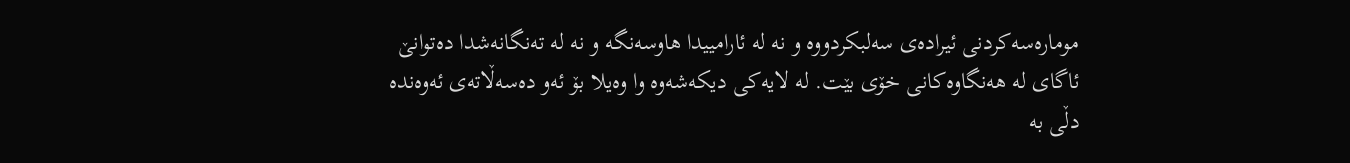موماره‌سه‌كردنی ئیراده‌ی سه‌لبكردووه‌ و نه‌ له‌ ئارامییدا هاوسه‌نگه‌ و نه‌ له‌ ته‌نگانه‌شدا ده‌توانێ‌ ئاگای له‌ هه‌نگاوه‌كانی خۆی بێت. له‌ لایه‌كی دیكه‌شه‌وه‌ وا وه‌یلا بۆ ئه‌و ده‌سه‌ڵاته‌ی ئه‌وه‌نده‌ دڵی به‌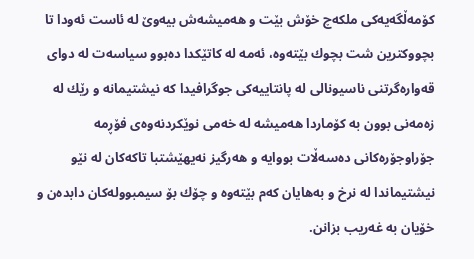كۆمه‌ڵگه‌یه‌كی ملكه‌چ خۆش بێت و هه‌میشه‌ش بیه‌وێ‌ له‌ ئاست ئه‌ودا تا بچووكترین شت بچوك بێته‌وه‌، ئه‌مه‌ له‌ كاتێكدا ده‌بوو سیاسه‌ت له‌ دوای قه‌واره‌گرتنی ناسیونالی له‌ پانتاییه‌كی جوگرافیدا كه‌ نیشتیمانه‌ و رێك له‌ زه‌مه‌نی بوون به‌ كۆماردا هه‌میشه‌ له‌ خه‌می نوێكردنه‌وه‌ی فۆڕمه‌ جۆراوجۆره‌كانی ده‌سه‌ڵات بووایه‌ و هه‌رگیز نه‌یهێشتبا تاكه‌كان له‌ نێو نیشتیماندا له‌ نرخ و به‌هایان كه‌م بێته‌وه‌ و چۆك بۆ سیمبووله‌كان دابده‌ن و خۆیان به‌ غه‌ریب بزانن.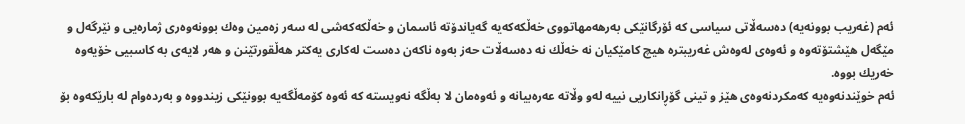ئه‌م (غه‌ریب بوونه‌یه‌) ده‌سه‌ڵاتی سیاسی كه‌ ئۆرگانێكی به‌رهه‌مهاتووی خه‌ڵكه‌كه‌یه‌ گه‌یاندۆته‌ ئاسمان و خه‌ڵكه‌كه‌شی له‌ سه‌ر زه‌مین وه‌ك بوونه‌وه‌ری ژماره‌یی و نێرگه‌ل و مێگه‌ل هێشتۆته‌وه‌ و ئه‌وه‌ی له‌وه‌ش غه‌ریبتره‌ هیچ كامێكیان نه‌ خه‌ڵك نه‌ ده‌سه‌ڵات حه‌ز به‌وه‌ ناكه‌ن ده‌ست له‌كاری یه‌كتر هه‌ڵقورتێنن و هه‌ر لایه‌ی به‌ كاسبیی خۆیه‌وه‌ خه‌ریك بووه‌.
ئه‌م خوێندنه‌وه‌یه‌ كه‌مكردنه‌وه‌ی هێز و تینی گۆڕانكاریی نییه‌ له‌و وڵاته‌ عه‌ره‌بیانه‌ و ئه‌وه‌مان لا به‌ڵگه‌ نه‌ویسته‌ كه‌ ئه‌وه‌ كۆمه‌ڵگه‌یه‌ بوونێكی زیندووه‌ و به‌رده‌وام له‌ بارێكه‌وه‌ بۆ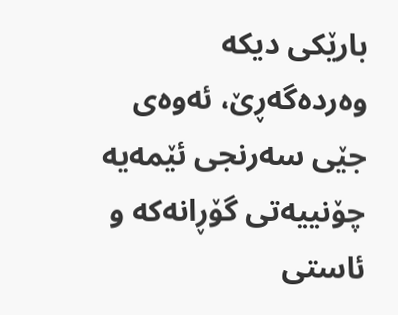بارێكی دیكه‌ وه‌رده‌گه‌ڕێ‌، ئه‌وه‌ی جێی سه‌رنجی ئێمه‌یه‌ چۆنییه‌تی گۆڕانه‌كه‌ و ئاستی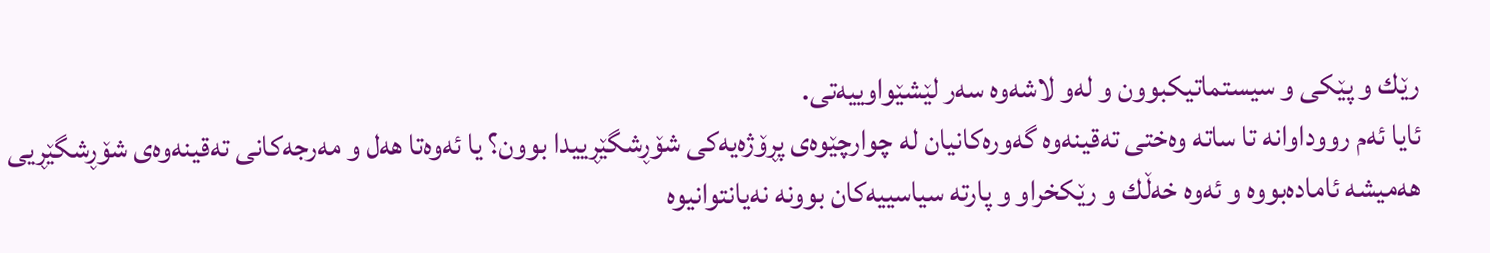رێك و پێكی و سیستماتیكبوون و له‌و لاشه‌وه‌ سه‌ر لێشێواوییه‌تی.
ئایا ئه‌م رووداوانه‌ تا ساته‌ وه‌ختی ته‌قینه‌وه‌ گه‌وره‌كانیان له‌ چوارچێوه‌ی پڕۆژه‌یه‌كی شۆڕشگێڕییدا بوون؟ یا ئه‌وه‌تا هه‌ل و مه‌رجه‌كانی ته‌قینه‌وه‌ی شۆڕشگێڕیی هه‌میشه‌ ئاماده‌بووه‌ و ئه‌وه‌ خه‌ڵك و رێكخراو و پارته‌ سیاسییه‌كان بوونه‌ نه‌یانتوانیوه‌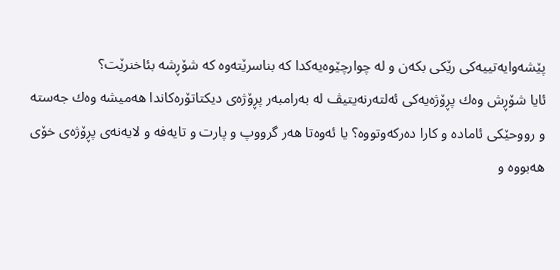پێشه‌وایه‌تییه‌كی رێكی بكه‌ن و له‌ چوارچێوه‌یه‌كدا كه‌ بناسرێته‌وه‌ كه‌ شۆڕشه‌ بئاخنرێت؟
ئایا شۆڕش وه‌ك پڕۆژه‌یه‌كی ئه‌لته‌رنه‌یتیڤ له‌ به‌رامبه‌ر پڕۆژه‌ی دیكتاتۆره‌كاندا هه‌میشه‌ وه‌ك جه‌سته‌ و رووحێكی ئاماده‌ و كارا ده‌ركه‌وتووه‌؟ یا ئه‌وه‌تا هه‌ر گرووپ و پارت و تایه‌فه‌ و لایه‌نه‌ی پڕۆژه‌ی خۆی هه‌بووه‌ و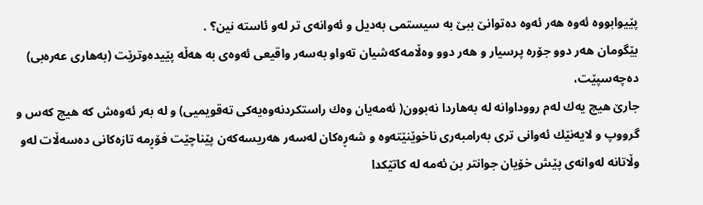پێیوابووه‌ ئه‌وه‌ هه‌ر ئه‌وه‌ ده‌توانێ‌ ببێ‌ به‌ سیستمی به‌دیل و ئه‌وانه‌ی تر له‌و ئاسته‌ نین؟ .
بێگومان هه‌ر دوو جۆره‌ پرسیار و هه‌ر دوو وه‌ڵامه‌كه‌شیان ته‌واو به‌سه‌ر واقیعی ئه‌وه‌ی به‌ هه‌ڵه‌ پێیده‌وترێت (به‌هاری عه‌ره‌بی) ده‌چه‌سپێت،
جارێ‌ هیچ یه‌ك له‌م رووداوانه‌ له‌ به‌هاردا نه‌بوون( ئه‌مه‌یان وه‌ك راستكردنه‌وه‌یه‌كی ته‌قویمیی) و له‌ به‌ر ئه‌وه‌ش كه‌ هیچ كه‌س و گرووپ و لایه‌نێك ئه‌وانی تری به‌رامبه‌ری ناخوێنێته‌وه‌ و شه‌ڕه‌كان له‌سه‌ر هه‌ریسه‌كه‌ن پێناچێت فۆڕمه‌ تازه‌كانی ده‌سه‌ڵات له‌و وڵاتانه‌ له‌وانه‌ی پێش خۆیان جوانتر بن ئه‌مه‌ له‌ كاتێكدا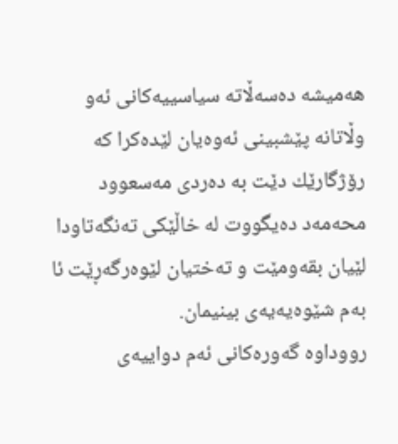هه‌میشه‌ ده‌سه‌ڵاته‌ سیاسییه‌كانی ئه‌و وڵاتانه‌ پێشبینی ئه‌وه‌یان لێده‌كرا كه‌ رۆژگارێك دێت به‌ ده‌ردی مه‌سعوود محه‌مه‌د ده‌یگووت له‌ خاڵێكی ته‌نگه‌تاودا لێیان بقه‌ومێت و ته‌ختیان لێوه‌رگه‌ڕێت ئا به‌م شێوه‌یه‌یه‌ی بینیمان.
رووداوه‌ گه‌وره‌كانی ئه‌م دواییه‌ی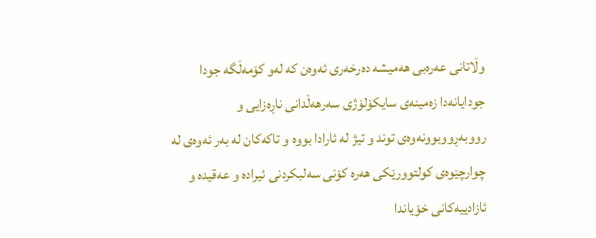وڵاتانی عه‌ره‌بی هه‌میشه‌ ده‌رخه‌ری ئه‌وه‌ن كه‌ له‌و كۆمه‌ڵگه‌ جودا جودایانه‌دا زه‌مینه‌ی سایكۆلۆژی سه‌رهه‌ڵدانی ناڕه‌زایی و رووبه‌ڕووبوونه‌وه‌ی توند و تیژ له‌ ئارادا بووه‌ و تاكه‌كان له‌ به‌ر ئه‌وه‌ی له‌ چوارچێوه‌ی كولتوورێكی هه‌ره‌ كۆنی سه‌لبكردنی ئیراده‌ و عه‌قیده‌ و ئازادییه‌كانی خۆیاندا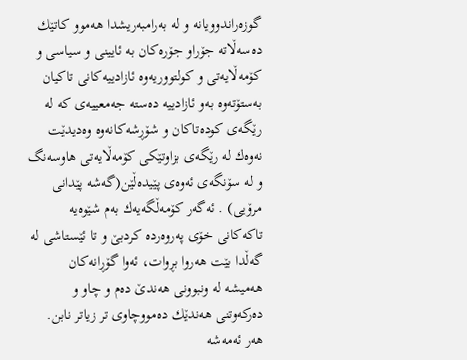گوزه‌راندوویانه‌ و له‌ به‌رامبه‌ریشدا هه‌موو كاتێك ده‌سه‌ڵاته‌ جۆراو جۆره‌كان به‌ ئایینی و سیاسی و كۆمه‌ڵایه‌تی و كولتووریه‌وه‌ ئازادییه‌كانی تاكیان به‌ستۆته‌وه‌ به‌و ئازادییه‌ ده‌سته‌ جه‌معییه‌ی كه‌ له‌ رێگه‌ی كوده‌تاكان و شۆڕشه‌كانه‌وه‌ وه‌دیدێت نه‌وه‌ك له‌ رێگه‌ی بزاوتێكی كۆمه‌ڵایه‌تی هاوسه‌نگ و له‌ سۆنگه‌ی ئه‌وه‌ی پێیده‌ڵێن(گه‌شه‌ پێدانی مرۆیی) . ئه‌گه‌ر كۆمه‌ڵگه‌یه‌ك به‌م شێوه‌یه‌ تاكه‌كانی خۆی په‌روه‌رده‌ كردبێ‌ و تا ئێستاشی له‌ گه‌ڵدا بێت هه‌روا بڕوات، ئه‌وا گۆڕانه‌كان هه‌میشه‌ له‌ ونبوونی هه‌ندێ‌ ده‌م و چاو و ده‌ركه‌وتنی هه‌ندێك ده‌مووچاوی تر زیاتر نابن. هه‌ر ئه‌مه‌شه‌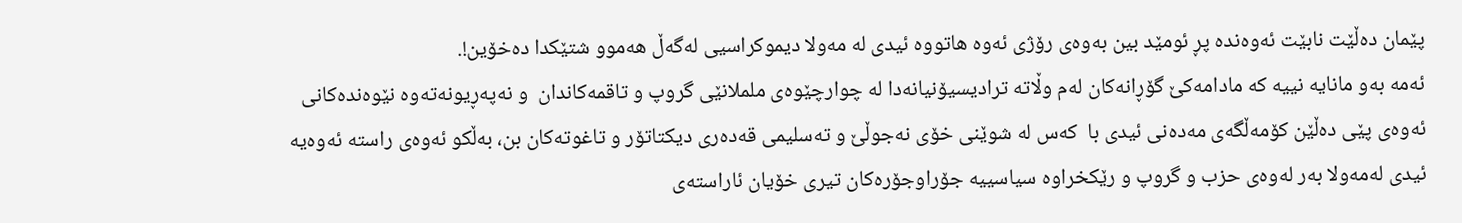پێمان ده‌ڵێت نابێت ئه‌وه‌نده‌ پڕ ئومێد بین به‌وه‌ی رۆژی ئه‌وه‌ هاتووه‌ ئیدی له‌ مه‌ولا دیموكراسیی له‌گه‌ڵ هه‌موو شتێكدا ده‌خۆین!.
ئه‌مه‌ به‌و مانایه‌ نییه‌ كه‌ مادامه‌كێ‌ گۆڕانه‌كان له‌م وڵاته‌ ترادیسیۆنیانه‌دا له‌ چوارچێوه‌ی ململانێی گروپ و تاقمه‌كاندان  و نه‌په‌ڕیونه‌ته‌وه‌ نێوه‌نده‌كانی ئه‌وه‌ی پێی ده‌ڵێن كۆمه‌ڵگه‌ی مه‌ده‌نی ئیدی با  كه‌س له‌ شوێنی خۆی نه‌جوڵێ‌ و ته‌سلیمی قه‌ده‌ری دیكتاتۆر و تاغوته‌كان بن، به‌ڵكو ئه‌وه‌ی راسته‌ ئه‌وه‌یه‌ ئیدی له‌مه‌ولا به‌ر له‌وه‌ی حزب و گروپ و رێكخراوه‌ سیاسییه‌ جۆراوجۆره‌كان تیری خۆیان ئاراسته‌ی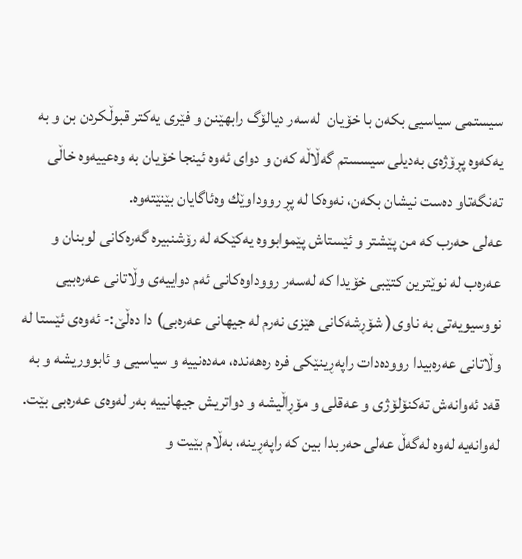سیستمی سیاسیی بكه‌ن با خۆیان  له‌سه‌ر دیالۆگ رابهێنن و فێری یه‌كتر قبوڵكردن بن و به‌ یه‌كه‌وه‌ پڕۆژه‌ی به‌دیلی سیسستم گه‌ڵاڵه‌ كه‌ن و دوای ئه‌وه‌ ئینجا خۆیان به‌ وه‌عییه‌وه‌ خاڵی ته‌نگه‌تاو ده‌ست نیشان بكه‌ن، نه‌وه‌كا له‌ پڕ رووداوێك وه‌ئاگایان بێنێته‌وه‌.
عه‌لی حه‌رب كه‌ من پێشتر و ئێستاش پێموابووه‌ یه‌كێكه‌ له‌ رۆشنبیره‌ گه‌ره‌كانی لوبنان و عه‌ره‌ب له‌ نوێترین كتێبی خۆیدا كه‌ له‌سه‌ر رووداوه‌كانی ئه‌م دواییه‌ی وڵاتانی عه‌ره‌بیی نووسیویه‌تی به‌ ناوی( شۆڕشه‌كانی هێزی نه‌رم له‌ جیهانی عه‌ره‌بی) دا ده‌ڵێ‌:- ئه‌وه‌ی ئێستا له‌ وڵاتانی عه‌ره‌بیدا رووده‌دات راپه‌ڕینێكی فره‌ ره‌هه‌نده‌، مه‌ده‌نییه‌ و سیاسیی و ئابووریشه‌ و به‌ قه‌د ئه‌وانه‌ش ته‌كنۆلۆژی و عه‌قلی و مۆڕاڵیشه‌ و دواتریش جیهانییه‌ به‌ر له‌وه‌ی عه‌ره‌بی بێت.
له‌وانه‌یه‌ له‌وه‌ له‌گه‌ڵ عه‌لی حه‌ربدا بین كه‌ راپه‌ڕینه‌، به‌ڵام بێیت و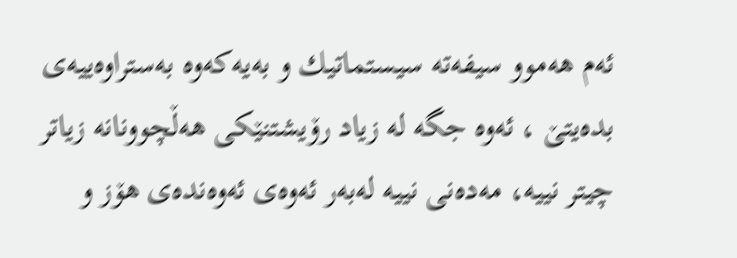ئه‌م هه‌موو سیفه‌ته‌ سیستماتیك و به‌یه‌كه‌وه‌ به‌ستراوه‌ییه‌ی بده‌یتێ‌ ، ئه‌وه‌ جگه‌ له‌ زیاد رۆیشتنێكی هه‌ڵچوونانه‌ زیاتر چیتر نییه‌، مه‌ده‌نی نییه‌ له‌به‌ر ئه‌وه‌ی ئه‌وه‌نده‌ی هۆز و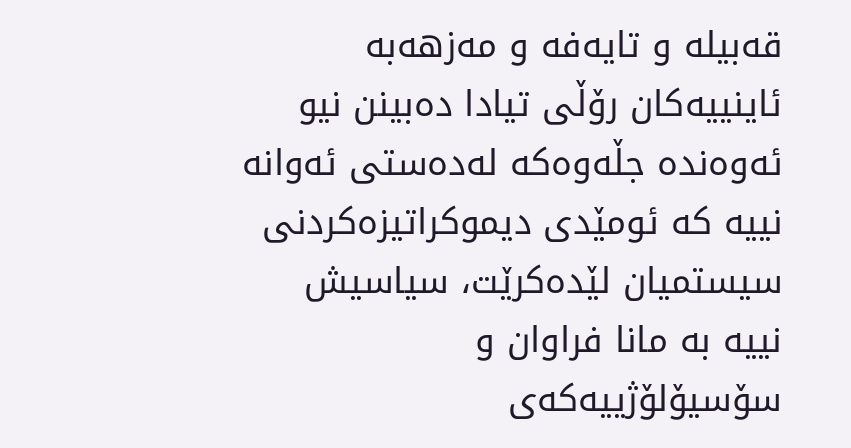قه‌بیله‌ و تایه‌فه‌ و مه‌زهه‌به‌ ئاینییه‌كان رۆڵی تیادا ده‌بینن نیو ئه‌وه‌نده‌ جڵه‌وه‌كه‌ له‌ده‌ستی ئه‌وانه‌ نییه‌ كه‌ ئومێدی دیموكراتیزه‌كردنی سیستمیان لێده‌كرێت، سیاسیش نییه‌ به‌ مانا فراوان و سۆسیۆلۆژییه‌كه‌ی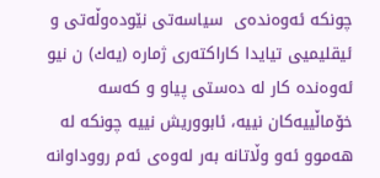چونكه‌ ئه‌وه‌نده‌ی  سیاسه‌تی نێوده‌وڵه‌تی و ئیقلیمیی تیایدا كاراكته‌ری ژماره‌ (یه‌ك) ن نیو ئه‌وه‌نده‌ كار له‌ ده‌ستی پیاو و كه‌سه‌ خۆماڵییه‌كان نییه‌، ئابووریش نییه‌ چونكه‌ له‌ هه‌موو ئه‌و وڵاتانه‌ به‌ر له‌وه‌ی ئه‌م رووداوانه‌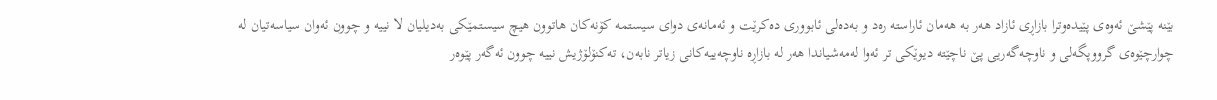بێنه‌ پێشێ‌ ئه‌وه‌ی پێیده‌وترا بازاڕی ئازاد هه‌ر به‌ هه‌مان ئاراسته‌ ره‌د و به‌ده‌لی ئابووری ده‌كرێت و ئه‌مانه‌ی دوای سیستمه‌ كۆنه‌كان هاتوون هیچ سیستمێكی به‌دیلیان لا نییه‌ و چوون ئه‌وان سیاسه‌تیان له‌ چوارچێوه‌ی گرووپگه‌لی و ناوچه‌گه‌ریی پێ ناچێته‌ دیوێكی تر ئه‌وا له‌مه‌شیاندا هه‌ر له‌ بازاڕه‌ ناوچه‌ییه‌كانی زیاتر نابه‌ن، ته‌كنۆلۆژیش نییه‌ چوون ئه‌گه‌ر پێوه‌ر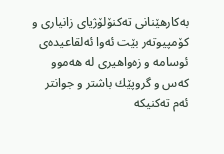به‌كارهێنانی ته‌كنۆلۆژیای زانیاری و كۆمپیوته‌ر بێت ئه‌وا ئه‌لقاعیده‌ی ئوسامه‌ و زه‌واهیری له‌ هه‌موو كه‌س و گروپێك باشتر و جوانتر ئه‌م ته‌كنیكه‌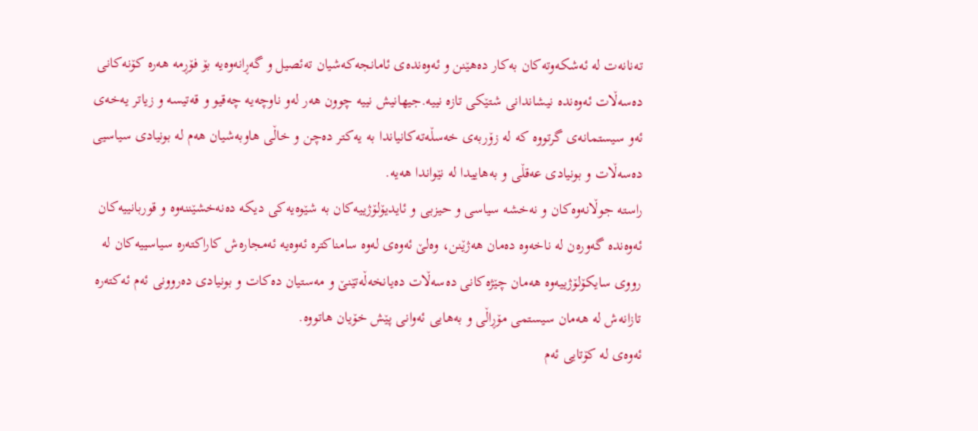ته‌نانه‌ت له‌ ئه‌شكه‌وته‌كان به‌كار ده‌هێنن و ئه‌وه‌نده‌ی ئامانجه‌كه‌شیان ته‌ئصیل و گه‌ڕانه‌وه‌یه‌ بۆ فۆڕمه‌ هه‌ره‌ كۆنه‌كانی ده‌سه‌ڵات ئه‌وه‌نده‌ نیشاندانی شتێكی تازه‌ نییه‌.جیهانیش نییه‌ چوون هه‌ر له‌و ناوچه‌یه‌ چه‌قیو و قه‌تیسه‌ و زیاتر یه‌خه‌ی ئه‌و سیستمانه‌ی گرتووه‌ كه‌ له‌ زۆربه‌ی خه‌سڵه‌ته‌كانیاندا به‌ یه‌كتر ده‌چن و خاڵی هاوبه‌شیان هه‌م له‌ بونیادی سیاسیی ده‌سه‌ڵات و بونیادی عه‌قڵی و به‌هاییدا له‌ نێواندا هه‌یه‌.
راسته‌ جوڵانه‌وه‌كان و نه‌خشه‌ سیاسی و حیزبی و ئایدیۆلۆژییه‌كان به‌ شێوه‌یه‌كی دیكه‌ ده‌نه‌خشێننه‌وه‌ و قوربانییه‌كان ئه‌وه‌نده‌ گه‌وره‌ن له‌ ناخه‌وه‌ ده‌مان هه‌ژێنن، وه‌لێ‌ ئه‌وه‌ی له‌وه‌ سامناكتره‌ ئه‌وه‌یه‌ ئه‌مجاره‌ش كاراكته‌ره‌ سیاسییه‌كان له‌ رووی سایكۆلۆژییه‌وه‌ هه‌مان چێژه‌كانی ده‌سه‌ڵات ده‌یانخه‌ڵه‌تێنێ‌ و مه‌ستیان ده‌كات و بونیادی ده‌روونی ئه‌م ئه‌كته‌ره‌ تازانه‌ش له‌ هه‌مان سیستمی مۆڕاڵی و به‌هایی ئه‌وانی پێش خۆیان هاتووه‌.
ئه‌وه‌ی له‌ كۆتایی ئه‌م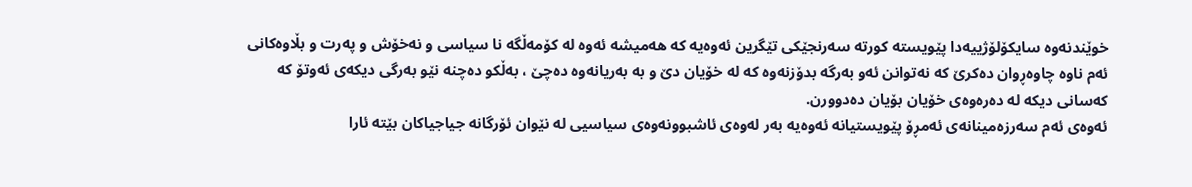خوێندنه‌وه‌ سایكۆلۆژییه‌دا پێویسته‌ كورته‌ سه‌رنجێكی تێگرین ئه‌وه‌یه‌ كه‌ هه‌میشه‌ ئه‌وه‌ له‌ كۆمه‌ڵگه‌ نا سیاسی و نه‌خۆش و په‌رت و بڵاوه‌كانی ئه‌م ناوه‌ چاوه‌ڕوان ده‌كرێ‌ كه‌ نه‌توانن ئه‌و به‌رگه‌ بدۆزنه‌وه‌ كه‌ له‌ خۆیان دێ‌ و به‌ به‌ریانه‌وه‌ ده‌چێ‌ ، به‌ڵكو ده‌چنه‌ نێو به‌رگی دیكه‌ی ئه‌وتۆ كه‌ كه‌سانی دیكه‌ له‌ ده‌ره‌وه‌ی خۆیان بۆیان ده‌دوورن.
ئه‌وه‌ی ئه‌م سه‌رزه‌مینانه‌ی ئه‌مڕۆ پێویستیانه‌ ئه‌وه‌یه‌ به‌ر له‌وه‌ی ئاشبوونه‌وه‌ی سیاسیی له‌ نێوان ئۆرگانه‌ جیاجیاكان بێته‌ ئارا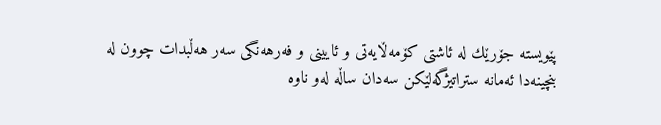پێویسته‌ جۆرێك له‌ ئاشتی كۆمه‌ڵایه‌تی و ئایینی و فه‌رهه‌نگی سه‌ر هه‌ڵبدات چوون له‌ بنچینه‌دا ئه‌مانه‌ ستراتیژگه‌لێكن سه‌دان ساڵه‌ له‌و ناوه‌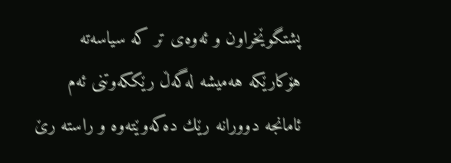پشتگوێخراون و ئه‌وه‌ی تر كه‌ سیاسه‌ته‌ هۆكارێكه‌ هه‌میشه‌ له‌گه‌ڵ رێككه‌وتنی ئه‌م ئامانجه‌ دوورانه‌ رێك ده‌كه‌وێته‌وه‌ و راسته‌ رێ‌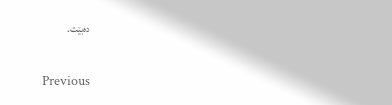ده‌بێت.

Previous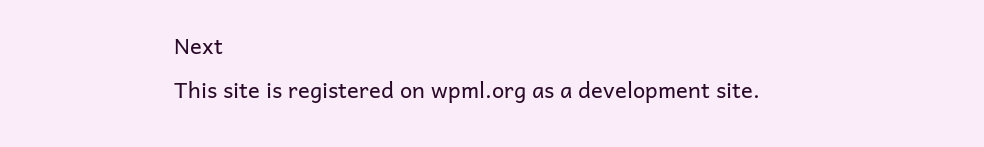Next
This site is registered on wpml.org as a development site.